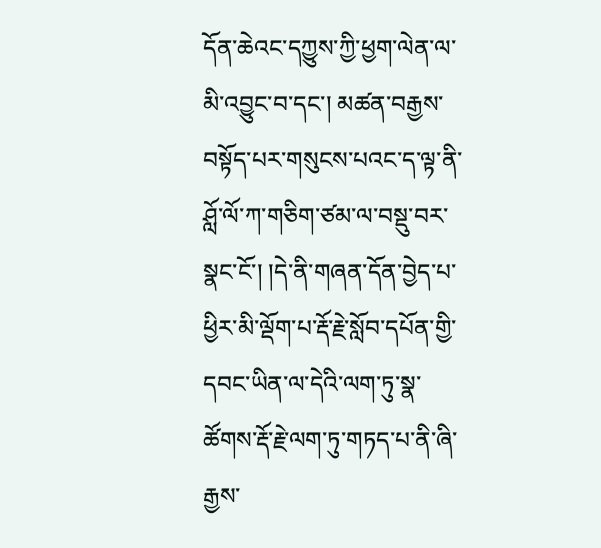དོན་ཆེའང་དཀྱུས་ཀྱི་ཕྱག་ལེན་ལ་མི་འབྱུང་བ་དང་། མཚན་བརྒྱས་བསྟོད་པར་གསུངས་པའང་ད་ལྟ་ནི་ཤློ་ལོ་ཀ་གཅིག་ཙམ་ལ་བསྡུ་བར་སྣང་ངོ་། །དེ་ནི་གཞན་དོན་བྱེད་པ་ཕྱིར་མི་ལྡོག་པ་རྡོ་རྗེ་སློབ་དཔོན་གྱི་དབང་ཡིན་ལ་དེའི་ལག་ཏུ་སྣ་ཚོགས་རྡོ་རྗེ་ལག་ཏུ་གཏད་པ་ནི་ཞི་རྒྱས་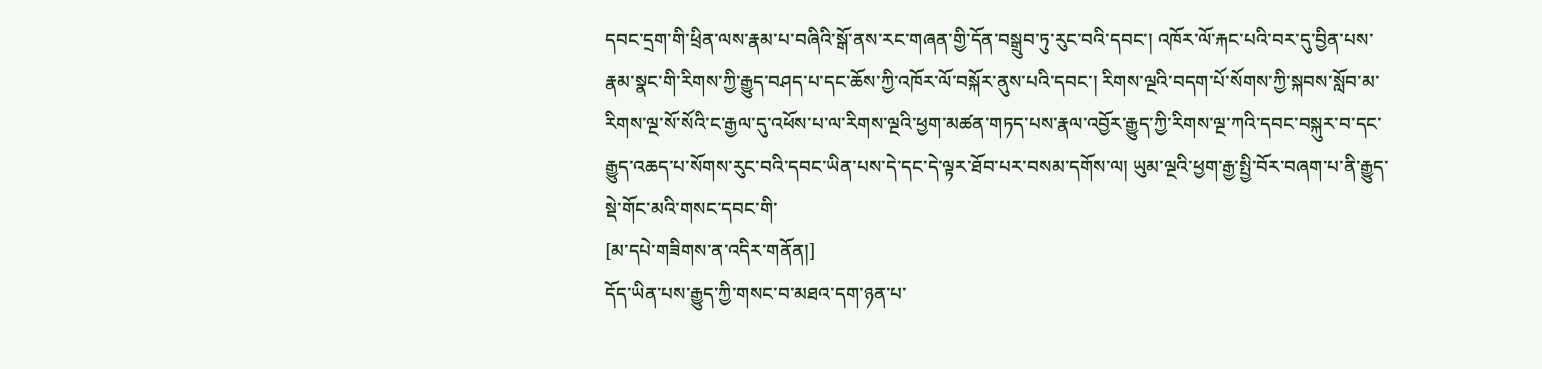དབང་དྲག་གི་ཕྲིན་ལས་རྣམ་པ་བཞིའི་སྒོ་ནས་རང་གཞན་གྱི་དོན་བསྒྲུབ་ཏུ་རུང་བའི་དབང་། འཁོར་ལོ་རྐང་པའི་བར་དུ་བྱིན་པས་རྣམ་སྣང་གི་རིགས་ཀྱི་རྒྱུད་བཤད་པ་དང་ཆོས་ཀྱི་འཁོར་ལོ་བསྐོར་ནུས་པའི་དབང་། རིགས་ལྔའི་བདག་པོ་སོགས་ཀྱི་སྐབས་སློབ་མ་རིགས་ལྔ་སོ་སོའི་ང་རྒྱལ་དུ་འཕོས་པ་ལ་རིགས་ལྔའི་ཕྱག་མཚན་གཏད་པས་རྣལ་འབྱོར་རྒྱུད་ཀྱི་རིགས་ལྔ་ཀའི་དབང་བསྐུར་བ་དང་རྒྱུད་འཆད་པ་སོགས་རུང་བའི་དབང་ཡིན་པས་དེ་དང་དེ་ལྟར་ཐོབ་པར་བསམ་དགོས་ལ། ཡུམ་ལྔའི་ཕྱག་རྒྱ་སྤྱི་བོར་བཞག་པ་ནི་རྒྱུད་སྡེ་གོང་མའི་གསང་དབང་གི་
[མ་དཔེ་གཟིགས་ན་འདིར་གནོན།]
དོད་ཡིན་པས་རྒྱུད་ཀྱི་གསང་བ་མཐའ་དག་ཉན་པ་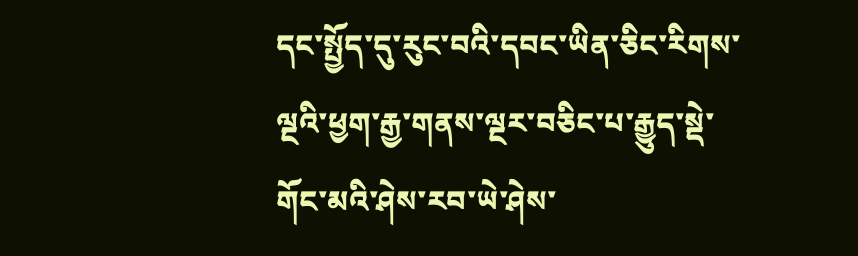དང་སྤྱོད་དུ་རུང་བའི་དབང་ཡིན་ཅིང་རིགས་ལྔའི་ཕྱག་རྒྱ་གནས་ལྔར་བཅིང་པ་རྒྱུད་སྡེ་གོང་མའི་ཤེས་རབ་ཡེ་ཤེས་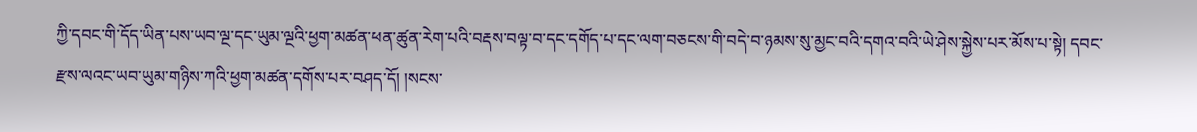ཀྱི་དབང་གི་དོད་ཡིན་པས་ཡབ་ལྔ་དང་ཡུམ་ལྔའི་ཕྱག་མཚན་ཕན་ཚུན་རེག་པའི་བརྡས་བལྟ་བ་དང་དགོད་པ་དང་ལག་བཅངས་གི་བདེ་བ་ཉམས་སུ་མྱང་བའི་དགའ་བའི་ཡེ་ཤེས་སྐྱེས་པར་མོས་པ་སྟེ། དབང་རྫས་ལའང་ཡབ་ཡུམ་གཉིས་ཀའི་ཕྱག་མཚན་དགོས་པར་བཤད་དོ། །སངས་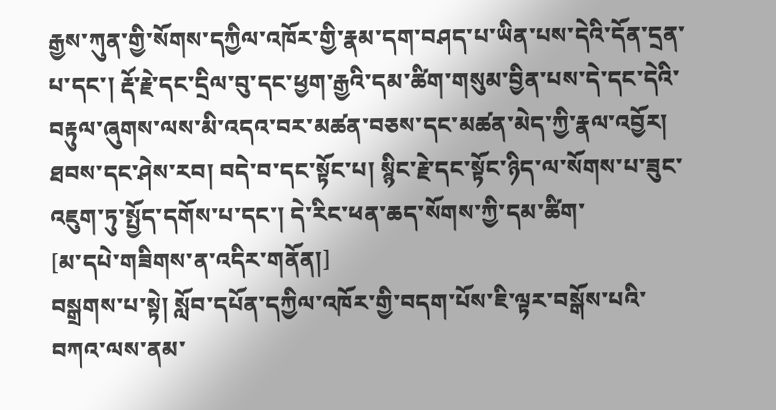རྒྱས་ཀུན་གྱི་སོགས་དཀྱིལ་འཁོར་གྱི་རྣམ་དག་བཤད་པ་ཡིན་པས་དེའི་དོན་དྲན་པ་དང་། རྡོ་རྗེ་དང་དྲིལ་བུ་དང་ཕྱག་རྒྱའི་དམ་ཚིག་གསུམ་བྱིན་པས་དེ་དང་དེའི་བརྟུལ་ཞུགས་ལས་མི་འདའ་བར་མཚན་བཅས་དང་མཚན་མེད་ཀྱི་རྣལ་འབྱོར། ཐབས་དང་ཤེས་རབ། བདེ་བ་དང་སྟོང་པ། སྙིང་རྗེ་དང་སྟོང་ཉིད་ལ་སོགས་པ་ཟུང་འཇུག་ཏུ་སྤྱོད་དགོས་པ་དང་། དེ་རིང་ཕན་ཆད་སོགས་ཀྱི་དམ་ཚིག་
[མ་དཔེ་གཟིགས་ན་འདིར་གནོན།]
བསྒྲགས་པ་སྟེ། སློབ་དཔོན་དཀྱིལ་འཁོར་གྱི་བདག་པོས་ཇི་ལྟར་བསྒོས་པའི་བཀའ་ལས་ནམ་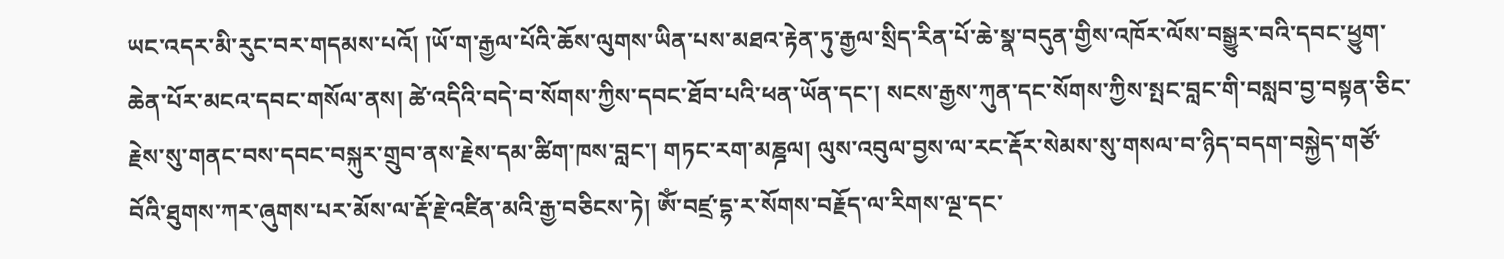ཡང་འདར་མི་རུང་བར་གདམས་པའོ། །ཡོ་ག་རྒྱལ་པོའི་ཆོས་ལུགས་ཡིན་པས་མཐའ་རྟེན་ཏུ་རྒྱལ་སྲིད་རིན་པོ་ཆེ་སྣ་བདུན་གྱིས་འཁོར་ལོས་བསྒྱུར་བའི་དབང་ཕྱུག་ཆེན་པོར་མངའ་དབང་གསོལ་ནས། ཚེ་འདིའི་བདེ་བ་སོགས་ཀྱིས་དབང་ཐོབ་པའི་ཕན་ཡོན་དང་། སངས་རྒྱས་ཀུན་དང་སོགས་ཀྱིས་སྤང་བླང་གི་བསླབ་བྱ་བསྟན་ཅིང་རྗེས་སུ་གནང་བས་དབང་བསྐུར་གྲུབ་ནས་རྗེས་དམ་ཚིག་ཁས་བླང་། གཏང་རག་མཎྜལ། ལུས་འབུལ་བྱས་ལ་རང་རྡོར་སེམས་སུ་གསལ་བ་ཉིད་བདག་བསྐྱེད་གཙོ་བོའི་ཐུགས་ཀར་ཞུགས་པར་མོས་ལ་རྡོ་རྗེ་འཛིན་མའི་རྒྱ་བཅིངས་ཏེ། ཨོཾ་བཛྲ་དྷ་ར་སོགས་བརྗོད་ལ་རིགས་ལྔ་དང་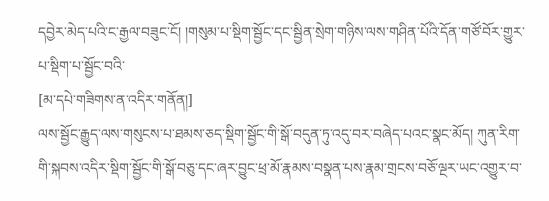དབྱེར་མེད་པའི་ང་རྒྱལ་བཟུང་ངོ། །གསུམ་པ་སྡིག་སྦྱོང་དང་སྦྱིན་སྲེག་གཉིས་ལས་གཤིན་པོའི་དོན་གཙོ་བོར་གྱུར་པ་སྡིག་པ་སྦྱོང་བའི་
[མ་དཔེ་གཟིགས་ན་འདིར་གནོན།]
ལས་སྦྱོང་རྒྱུད་ལས་གསུངས་པ་ཐམས་ཅད་སྡིག་སྦྱོང་གི་སྒོ་བདུན་ཏུ་འདུ་བར་བཞེད་པའང་སྣང་མོད། ཀུན་རིག་གི་སྐབས་འདིར་སྡིག་སྦྱོང་གི་སྒོ་བཅུ་དང་ཞར་བྱུང་ཕྲ་མོ་རྣམས་བསྣན་པས་རྣམ་གྲངས་བཅོ་ལྔར་ཡང་འགྱུར་བ་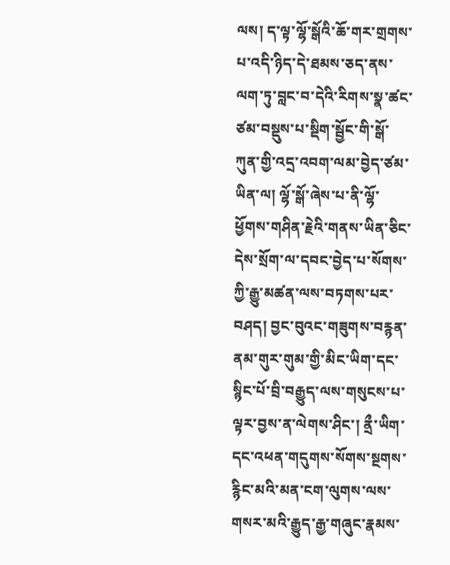ལས། ད་ལྟ་ལྷོ་སྒོའི་ཆོ་གར་གྲགས་པ་འདི་ཉིད་དེ་ཐམས་ཅད་ནས་ལག་ཏུ་བླང་བ་དེའི་རིགས་སྣ་ཚང་ཙམ་བསྡུས་པ་སྡིག་སྦྱོང་གི་སྒོ་ཀུན་གྱི་འདྲ་འབག་ལམ་བྱེད་ཙམ་ཡིན་ལ། ལྷོ་སྒོ་ཞེས་པ་ནི་ལྷོ་ཕྱོགས་གཤིན་རྗེའི་གནས་ཡིན་ཅིང་དེས་སྲོག་ལ་དབང་བྱེད་པ་སོགས་ཀྱི་རྒྱུ་མཚན་ལས་བཏགས་པར་བཤད། བྱང་བུའང་གཟུགས་བརྙན་ནམ་གུར་གུམ་གྱི་མིང་ཡིག་དང་སྙིང་པོ་བྲི་བརྒྱུད་ལས་གསུངས་པ་ལྟར་བྱས་ན་ལེགས་ཤིང་། ནྲྀ་ཡིག་དང་འཕན་གདུགས་སོགས་སྔགས་རྙིང་མའི་མན་ངག་ལུགས་ལས་གསར་མའི་རྒྱུད་རྒྱ་གཞུང་རྣམས་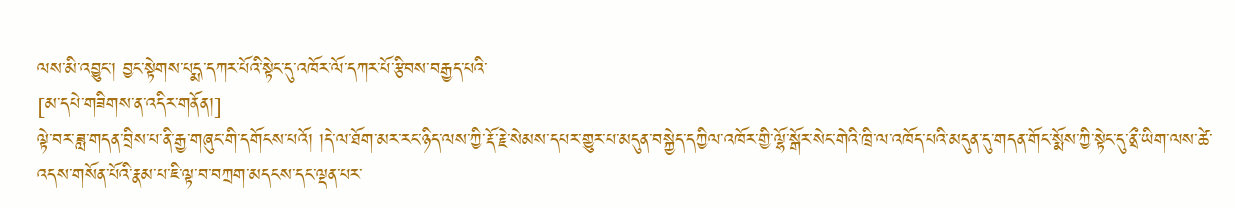ལས་མི་འབྱུང་། བྱང་སྟེགས་པདྨ་དཀར་པོའི་སྟེང་དུ་འཁོར་ལོ་དཀར་པོ་རྩིབས་བརྒྱད་པའི་
[མ་དཔེ་གཟིགས་ན་འདིར་གནོན།]
ལྟེ་བར་ཟླ་གདན་བྲིས་པ་ནི་རྒྱ་གཞུང་གི་དགོངས་པའོ། །དེ་ལ་ཐོག་མར་རང་ཉིད་ལས་ཀྱི་རྡོ་རྗེ་སེམས་དཔར་གྱུར་པ་མདུན་བསྐྱེད་དཀྱིལ་འཁོར་གྱི་ལྷོ་སྒོར་སེང་གེའི་ཁྲི་ལ་འཁོད་པའི་མདུན་དུ་གདན་གོང་སྨོས་ཀྱི་སྟེང་དུ་ནྲྀ་ཡིག་ལས་ཚེ་འདས་གསོན་པོའི་རྣམ་པ་ཇི་ལྟ་བ་བཀྲག་མདངས་དང་ལྡན་པར་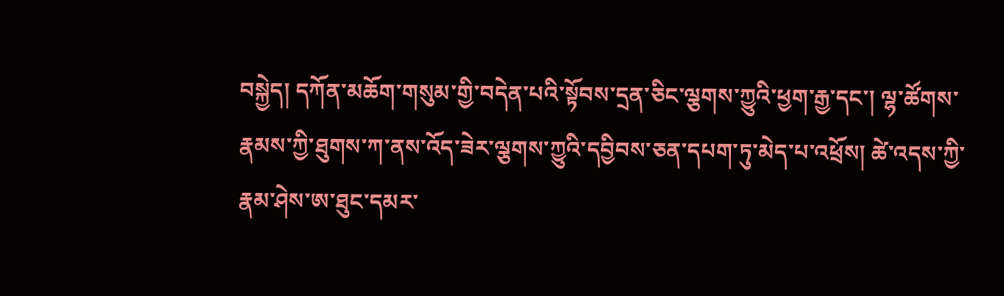བསྐྱེད། དཀོན་མཆོག་གསུམ་གྱི་བདེན་པའི་སྟོབས་དྲན་ཅིང་ལྕགས་ཀྱུའི་ཕྱག་རྒྱ་དང་། ལྷ་ཚོགས་རྣམས་ཀྱི་ཐུགས་ཀ་ནས་འོད་ཟེར་ལྕགས་ཀྱུའི་དབྱིབས་ཅན་དཔག་ཏུ་མེད་པ་འཕྲོས། ཚེ་འདས་ཀྱི་རྣམ་ཤེས་ཨ་ཐུང་དམར་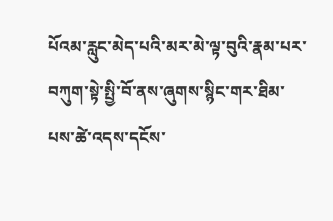པོའམ་རླུང་མེད་པའི་མར་མེ་ལྟ་བུའི་རྣམ་པར་བཀུག་སྟེ་སྤྱི་བོ་ནས་ཞུགས་སྙིང་གར་ཐིམ་པས་ཚེ་འདས་དངོས་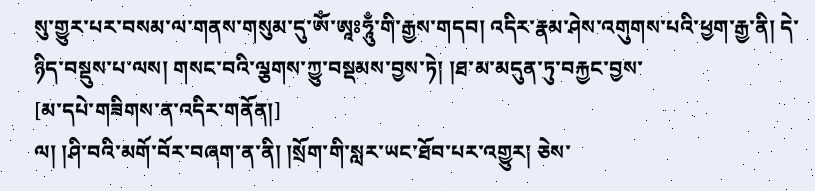སུ་གྱུར་པར་བསམ་ལ་གནས་གསུམ་དུ་ཨོཾ་ཨཱཿཧཱུྃ་གི་རྒྱས་གདབ། འདིར་རྣམ་ཤེས་འགུགས་པའི་ཕྱག་རྒྱ་ནི། དེ་ཉིད་བསྡུས་པ་ལས། གསང་བའི་ལྕགས་ཀྱུ་བསྡམས་བྱས་ཏེ། །ཐ་མ་མདུན་ཏུ་བརྐྱང་བྱས་
[མ་དཔེ་གཟིགས་ན་འདིར་གནོན།]
ལ། །ཤི་བའི་མགོ་བོར་བཞག་ན་ནི། །སྲོག་གི་སླར་ཡང་ཐོབ་པར་འགྱུར། ཅེས་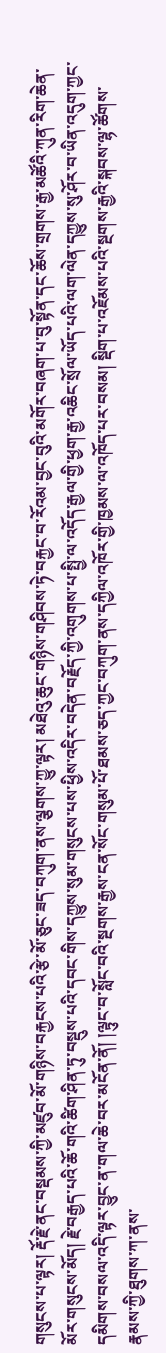གསུངས་པ་ལྟར། རྡོ་རྗེ་ནང་བསྡམས་ཀྱི་མཛུབ་མོ་གཉིས་བརྐྱངས་པའི་རྩེ་མོ་ཅུང་ཟད་བཀུག་ནས་ལྕགས་ཀྱུ་ལྟར། མཐེའུ་ཆུང་གཉིས་གཤིབས་ཏེ་བརྐྱང་བ་རོའམ་བྱང་བུའི་མགོར་བཞག་པ་བུ་སྟོན་དང་ཆོས་གྲགས་རྒྱ་མཚོའི་ཀུན་རིག་ཆེན་མོར་གསུངས་མོད། རྗེ་བརྒྱད་པའི་ཆོ་གའི་ཚིག་ཤིན་ཏུ་བསྡུས་པའི་དབང་གིས་དཀྱུས་སུམ་གསུངས་པས་ཕྱིས་འདིར་བདེན་བརྗོད་ཀྱི་འགུགས་པ་སྤྱི་ལ་འདོད་རྒྱལ་གྱི་ཕྱག་རྒྱ་འཆིང་སྲོལ་ཡོད་པའི་ལག་ལེན་དཀྱུས་སུ་ཤོར་བ་ཡིན་འདུག་ཀྱང་དམིགས་བསལ་འདི་ལྟར་བྱུང་ན་གལ་ཆེ་བར་མངོན་ནོ། །ལྟུང་བ་སློང་བའི་སྔགས་རྒྱས་ངན་སོང་གསུམ་པོ་ཐམས་ཅད་ཀྱང་བཀུག་ནས་དཀྱིལ་འཁོར་གྱི་ཁྱམས་ལ་འཁོད་པར་བསམ། སྡིག་པ་འཇོམས་པའི་སྔགས་རྒྱའི་སྐབས་ལྷ་ཚོགས་རྣམས་ཀྱི་ཐུགས་ཀ་ནས་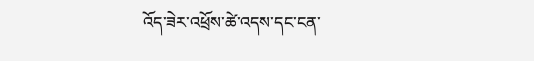འོད་ཟེར་འཕྲོས་ཚེ་འདས་དང་ངན་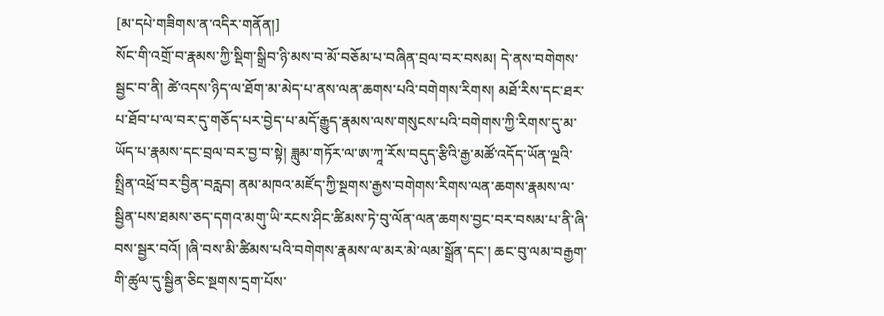[མ་དཔེ་གཟིགས་ན་འདིར་གནོན།]
སོང་གི་འགྲོ་བ་རྣམས་ཀྱི་སྡིག་སྒྲིབ་ཉི་མས་བ་མོ་བཅོམ་པ་བཞིན་བྲལ་བར་བསམ། དེ་ནས་བགེགས་སྦྱང་བ་ནི། ཚེ་འདས་ཉིད་ལ་ཐོག་མ་མེད་པ་ནས་ལན་ཆགས་པའི་བགེགས་རིགས། མཐོ་རིས་དང་ཐར་པ་ཐོབ་པ་ལ་བར་དུ་གཅོད་པར་བྱེད་པ་མདོ་རྒྱུད་རྣམས་ལས་གསུངས་པའི་བགེགས་ཀྱི་རིགས་དུ་མ་ཡོད་པ་རྣམས་དང་བྲལ་བར་བྱ་བ་སྟེ། ཟླུམ་གཏོར་ལ་ཨ་ཀཱ་རོས་བདུད་རྩིའི་རྒྱ་མཚོ་འདོད་ཡོན་ལྔའི་སྤྲིན་འཕྲོ་བར་བྱིན་བརླབ། ནམ་མཁའ་མཛོད་ཀྱི་སྔགས་རྒྱས་བགེགས་རིགས་ལན་ཆགས་རྣམས་ལ་སྦྱིན་པས་ཐམས་ཅད་དགའ་མགུ་ཡི་རངས་ཤིང་ཚིམས་ཏེ་བུ་ལོན་ལན་ཆགས་བྱང་བར་བསམ་པ་ནི་ཞི་བས་སྦྱར་བའོ། །ཞི་བས་མི་ཚིམས་པའི་བགེགས་རྣམས་ལ་མར་མེ་ལམ་སྒྲོན་དང་། ཆང་བུ་ལམ་བརྒྱག་གི་ཚུལ་དུ་སྦྱིན་ཅིང་སྔགས་དྲག་པོས་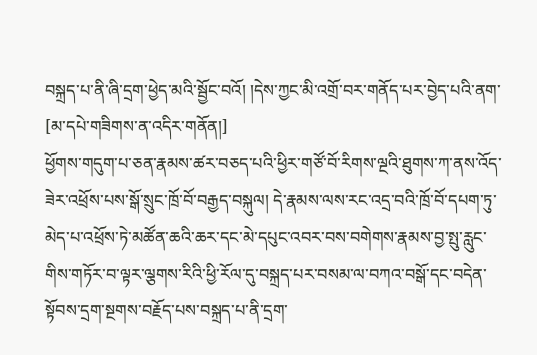བསྐྲད་པ་ནི་ཞི་དྲག་ཕྱེད་མའི་སྦྱོང་བའོ། །དེས་ཀྱང་མི་འགྲོ་བར་གནོད་པར་བྱེད་པའི་ནག་
[མ་དཔེ་གཟིགས་ན་འདིར་གནོན།]
ཕྱོགས་གདུག་པ་ཅན་རྣམས་ཚར་བཅད་པའི་ཕྱིར་གཙོ་བོ་རིགས་ལྔའི་ཐུགས་ཀ་ནས་འོད་ཟེར་འཕྲོས་པས་སྒོ་སྲུང་ཁྲོ་བོ་བརྒྱད་བསྐུལ། དེ་རྣམས་ལས་རང་འདྲ་བའི་ཁྲོ་བོ་དཔག་ཏུ་མེད་པ་འཕྲོས་ཏེ་མཚོན་ཆའི་ཆར་དང་མེ་དཔུང་འབར་བས་བགེགས་རྣམས་བྱ་སྤུ་རླུང་གིས་གཏོར་བ་ལྟར་ལྕགས་རིའི་ཕྱི་རོལ་དུ་བསྐྲད་པར་བསམ་ལ་བཀའ་བསྒོ་དང་བདེན་སྟོབས་དྲག་སྔགས་བརྗོད་པས་བསྐྲད་པ་ནི་དྲག་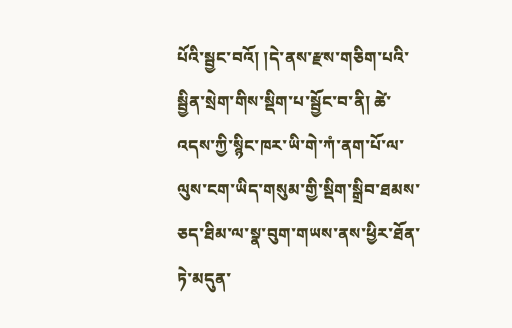པོའི་སྦྱང་བའོ། །དེ་ནས་རྫས་གཅིག་པའི་སྦྱིན་སྲེག་གིས་སྡིག་པ་སྦྱོང་བ་ནི། ཚེ་འདས་ཀྱི་སྙིང་ཁར་ཡི་གེ་ཀཾ་ནག་པོ་ལ་ལུས་ངག་ཡིད་གསུམ་གྱི་སྡིག་སྒྲིབ་ཐམས་ཅད་ཐིམ་ལ་སྣ་བུག་གཡས་ནས་ཕྱིར་ཐོན་ཏེ་མདུན་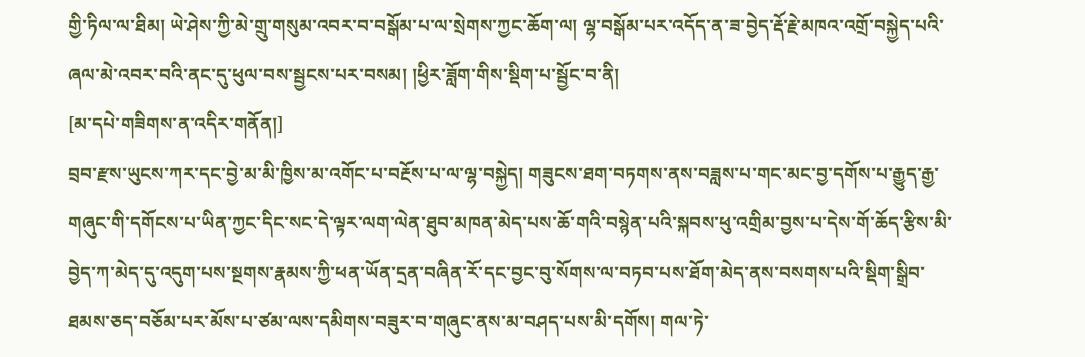གྱི་ཏིལ་ལ་ཐིམ། ཡེ་ཤེས་ཀྱི་མེ་གྲུ་གསུམ་འབར་བ་བསྒོམ་པ་ལ་སྲེགས་ཀྱང་ཆོག་ལ། ལྷ་བསྒོམ་པར་འདོད་ན་ཟ་བྱེད་རྡོ་རྗེ་མཁའ་འགྲོ་བསྐྱེད་པའི་ཞལ་མེ་འབར་བའི་ནང་དུ་ཕུལ་བས་སྦྱངས་པར་བསམ། །ཕྱིར་ཟློག་གིས་སྡིག་པ་སྦྱོང་བ་ནི།
[མ་དཔེ་གཟིགས་ན་འདིར་གནོན།]
བྲབ་རྫས་ཡུངས་ཀར་དང་བྱེ་མ་མི་ཁྱིས་མ་འགོང་པ་བརྔོས་པ་ལ་ལྷ་བསྐྱེད། གཟུངས་ཐག་བཏགས་ནས་བཟླས་པ་གང་མང་བྱ་དགོས་པ་རྒྱུད་རྒྱ་གཞུང་གི་དགོངས་པ་ཡིན་ཀྱང་དིང་སང་དེ་ལྟར་ལག་ལེན་ཐུབ་མཁན་མེད་པས་ཆོ་གའི་བསྙེན་པའི་སྐབས་ཕུ་འགྲིམ་བྱས་པ་དེས་གོ་ཆོད་རྩིས་མི་བྱེད་ཀ་མེད་དུ་འདུག་པས་སྔགས་རྣམས་ཀྱི་ཕན་ཡོན་དྲན་བཞིན་རོ་དང་བྱང་བུ་སོགས་ལ་བཏབ་པས་ཐོག་མེད་ནས་བསགས་པའི་སྡིག་སྒྲིབ་ཐམས་ཅད་བཅོམ་པར་མོས་པ་ཙམ་ལས་དམིགས་བཟུར་བ་གཞུང་ནས་མ་བཤད་པས་མི་དགོས། གལ་ཏེ་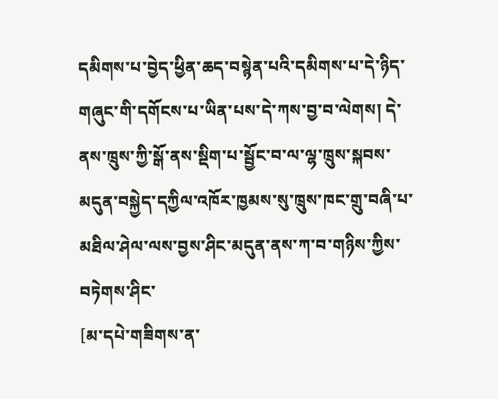དམིགས་པ་བྱེད་ཕྱིན་ཆད་བསྙེན་པའི་དམིགས་པ་དེ་ཉིད་གཞུང་གི་དགོངས་པ་ཡིན་པས་དེ་ཀས་བྱ་བ་ལེགས། དེ་ནས་ཁྲུས་ཀྱི་སྒོ་ནས་སྡིག་པ་སྦྱོང་བ་ལ་ལྷ་ཁྲུས་སྐབས་མདུན་བསྐྱེད་དཀྱིལ་འཁོར་ཁྱམས་སུ་ཁྲུས་ཁང་གྲུ་བཞི་པ་མཐིལ་ཤེལ་ལས་བྱས་ཤིང་མདུན་ནས་ཀ་བ་གཉིས་ཀྱིས་བཏེགས་ཤིང་
[མ་དཔེ་གཟིགས་ན་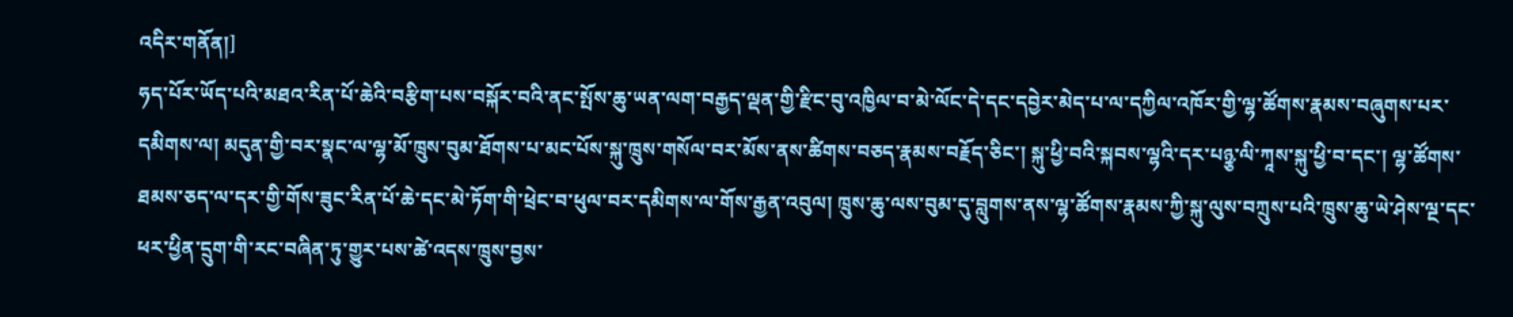འདིར་གནོན།]
ཧད་པོར་ཡོད་པའི་མཐའ་རིན་པོ་ཆེའི་བརྩིག་པས་བསྐོར་བའི་ནང་སྤོས་ཆུ་ཡན་ལག་བརྒྱད་ལྡན་གྱི་རྫིང་བུ་འཁྱིལ་བ་མེ་ལོང་དེ་དང་དབྱེར་མེད་པ་ལ་དཀྱིལ་འཁོར་གྱི་ལྷ་ཚོགས་རྣམས་བཞུགས་པར་དམིགས་ལ། མདུན་གྱི་བར་སྣང་ལ་ལྷ་མོ་ཁྲུས་བུམ་ཐོགས་པ་མང་པོས་སྐུ་ཁྲུས་གསོལ་བར་མོས་ནས་ཚིགས་བཅད་རྣམས་བརྗོད་ཅིང་། སྐུ་ཕྱི་བའི་སྐབས་ལྷའི་དར་པཉྩ་ལི་ཀཱས་སྐུ་ཕྱི་བ་དང་། ལྷ་ཚོགས་ཐམས་ཅད་ལ་དར་གྱི་གོས་ཟུང་རིན་པོ་ཆེ་དང་མེ་ཏོག་གི་ཕྲེང་བ་ཕུལ་བར་དམིགས་ལ་གོས་རྒྱན་འབུལ། ཁྲུས་ཆུ་ལས་བུམ་དུ་བླུགས་ནས་ལྷ་ཚོགས་རྣམས་ཀྱི་སྐུ་ལུས་བཀྲུས་པའི་ཁྲུས་ཆུ་ཡེ་ཤེས་ལྔ་དང་ཕར་ཕྱིན་དྲུག་གི་རང་བཞིན་ཏུ་གྱུར་པས་ཚེ་འདས་ཁྲུས་བྱས་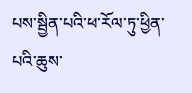པས་སྦྱིན་པའི་ཕ་རོལ་ཏུ་ཕྱིན་པའི་ཆུས་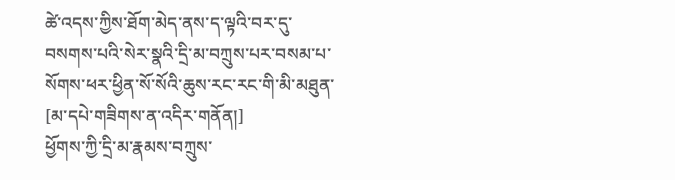ཚེ་འདས་ཀྱིས་ཐོག་མེད་ནས་ད་ལྟའི་བར་དུ་བསགས་པའི་སེར་སྣའི་དྲི་མ་བཀྲུས་པར་བསམ་པ་སོགས་ཕར་ཕྱིན་སོ་སོའི་ཆུས་རང་རང་གི་མི་མཐུན་
[མ་དཔེ་གཟིགས་ན་འདིར་གནོན།]
ཕྱོགས་ཀྱི་དྲི་མ་རྣམས་བཀྲུས་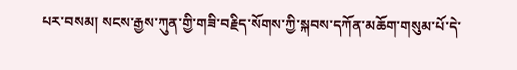པར་བསམ། སངས་རྒྱས་ཀུན་གྱི་གཟི་བརྗིད་སོགས་ཀྱི་སྐབས་དཀོན་མཆོག་གསུམ་པོ་དེ་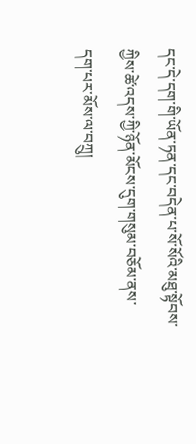དང་དེ་དག་གི་ཡོན་ཏན་དང་བདེན་པ་སོ་སོའི་མཐུ་སྟོབས་ཀྱིས་ཚེ་འདས་ཀྱི་ཉོན་མོངས་དུག་གསུམ་བཅོམ་ནས་དག་པར་མོས་ལ་བཀྲུ།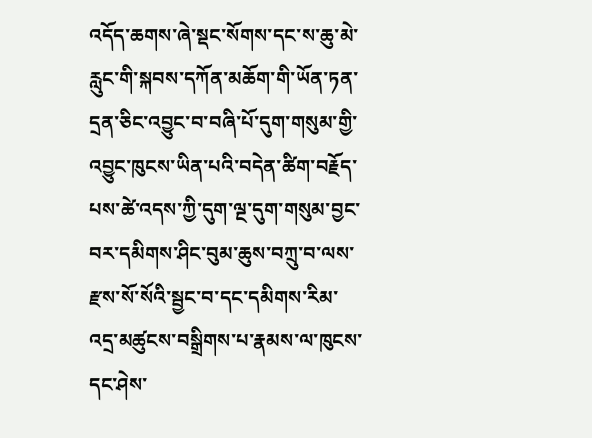འདོད་ཆགས་ཞེ་སྡང་སོགས་དང་ས་ཆུ་མེ་རླུང་གི་སྐབས་དཀོན་མཆོག་གི་ཡོན་ཏན་དྲན་ཅིང་འབྱུང་བ་བཞི་པོ་དུག་གསུམ་གྱི་འབྱུང་ཁུངས་ཡིན་པའི་བདེན་ཚིག་བརྗོད་པས་ཚེ་འདས་ཀྱི་དུག་ལྔ་དུག་གསུམ་བྱང་བར་དམིགས་ཤིང་བུམ་ཆུས་བཀྲུ་བ་ལས་རྫས་སོ་སོའི་སྦྱང་བ་དང་དམིགས་རིམ་འདྲ་མཚུངས་བསྒྲིགས་པ་རྣམས་ལ་ཁུངས་དང་ཤེས་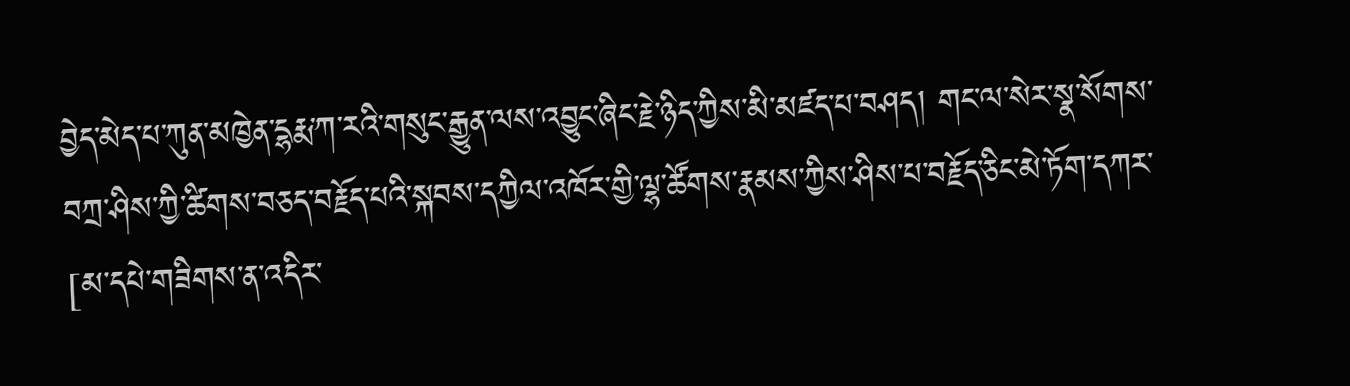བྱེད་མེད་པ་ཀུན་མཁྱེན་དྷརྨ་ཀ་རའི་གསུང་རྒྱུན་ལས་འབྱུང་ཞིང་རྗེ་ཉིད་ཀྱིས་མི་མཛད་པ་བཤད། གང་ལ་སེར་སྣ་སོགས་བཀྲ་ཤིས་ཀྱི་ཚིགས་བཅད་བརྗོད་པའི་སྐབས་དཀྱིལ་འཁོར་གྱི་ལྷ་ཚོགས་རྣམས་ཀྱིས་ཤིས་པ་བརྗོད་ཅིང་མེ་ཏོག་དཀར་
[མ་དཔེ་གཟིགས་ན་འདིར་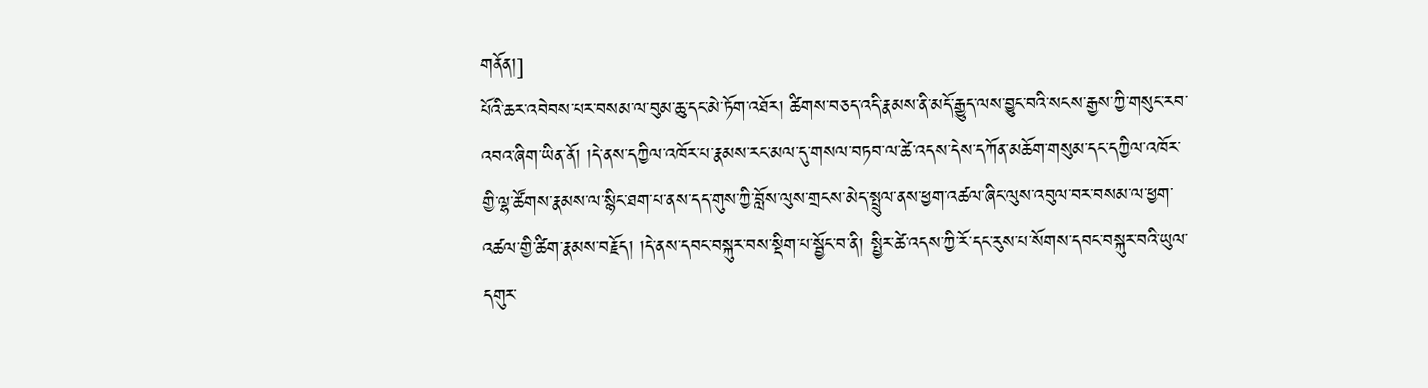གནོན།]
པོའི་ཆར་འབེབས་པར་བསམ་ལ་བུམ་ཆུ་དང་མེ་ཏོག་འཐོར། ཚིགས་བཅད་འདི་རྣམས་ནི་མདོ་རྒྱུད་ལས་བྱུང་བའི་སངས་རྒྱས་ཀྱི་གསུང་རབ་འབའ་ཞིག་ཡིན་ནོ། །དེ་ནས་དཀྱིལ་འཁོར་པ་རྣམས་རང་མལ་དུ་གསལ་བཏབ་ལ་ཚེ་འདས་དེས་དཀོན་མཆོག་གསུམ་དང་དཀྱིལ་འཁོར་གྱི་ལྷ་ཚོགས་རྣམས་ལ་སྙིང་ཐག་པ་ནས་དད་གུས་ཀྱི་བློས་ལུས་གྲངས་མེད་སྤྲུལ་ནས་ཕྱག་འཚལ་ཞིང་ལུས་འབུལ་བར་བསམ་ལ་ཕྱག་འཚལ་གྱི་ཚིག་རྣམས་བརྗོད། །དེ་ནས་དབང་བསྐུར་བས་སྡིག་པ་སྦྱོང་བ་ནི། སྤྱིར་ཚེ་འདས་ཀྱི་རོ་དང་རུས་པ་སོགས་དབང་བསྐུར་བའི་ཡུལ་དགུར་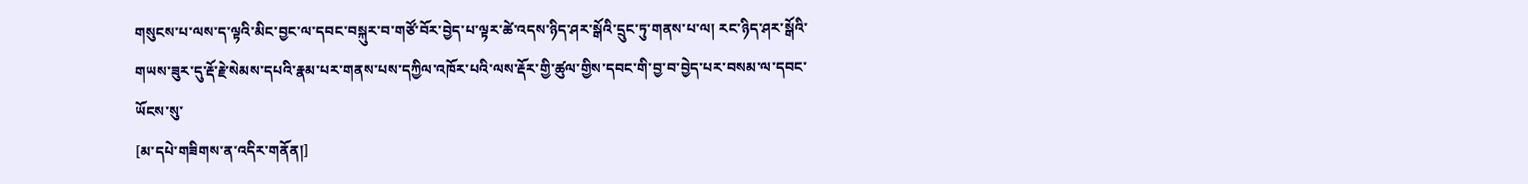གསུངས་པ་ལས་ད་ལྟའི་མིང་བྱང་ལ་དབང་བསྐུར་བ་གཙོ་བོར་བྱེད་པ་ལྟར་ཚེ་འདས་ཉིད་ཤར་སྒོའི་དྲུང་ཏུ་གནས་པ་ལ། རང་ཉིད་ཤར་སྒོའི་གཡས་ཟུར་དུ་རྡོ་རྗེ་སེམས་དཔའི་རྣམ་པར་གནས་པས་དཀྱིལ་འཁོར་པའི་ལས་རྡོར་གྱི་ཚུལ་གྱིས་དབང་གི་བྱ་བ་བྱེད་པར་བསམ་ལ་དབང་ཡོངས་སུ་
[མ་དཔེ་གཟིགས་ན་འདིར་གནོན།]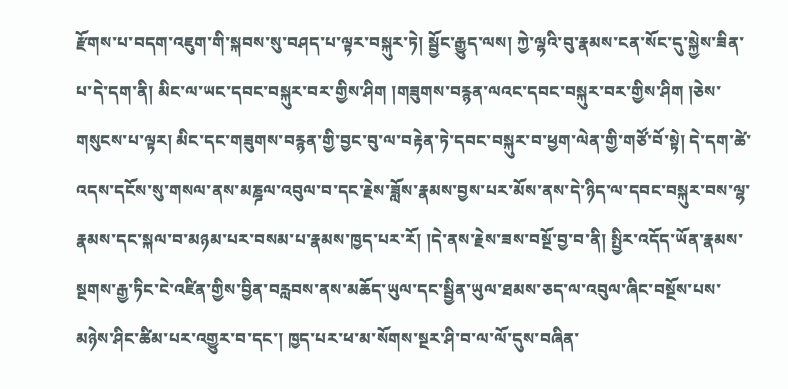རྫོགས་པ་བདག་འཇུག་གི་སྐབས་སུ་བཤད་པ་ལྟར་བསྐུར་ཏེ། སྦྱོང་རྒྱུད་ལས། ཀྱེ་ལྷའི་བུ་རྣམས་ངན་སོང་དུ་སྐྱེས་ཟིན་པ་དེ་དག་ནི། མིང་ལ་ཡང་དབང་བསྐུར་བར་གྱིས་ཤིག །གཟུགས་བརྙན་ལའང་དབང་བསྐུར་བར་གྱིས་ཤིག །ཅེས་གསུངས་པ་ལྟར། མིང་དང་གཟུགས་བརྙན་གྱི་བྱང་བུ་ལ་བརྟེན་ཏེ་དབང་བསྐུར་བ་ཕྱག་ལེན་གྱི་གཙོ་བོ་སྟེ། དེ་དག་ཚེ་འདས་དངོས་སུ་གསལ་ནས་མཎྜལ་འབུལ་བ་དང་རྗེས་ཟློས་རྣམས་བྱས་པར་མོས་ནས་དེ་ཉིད་ལ་དབང་བསྐུར་བས་ལྷ་རྣམས་དང་སྐལ་བ་མཉམ་པར་བསམ་པ་རྣམས་ཁྱད་པར་རོ། །དེ་ནས་རྗེས་ཟས་བསྔོ་བྱ་བ་ནི། སྤྱིར་འདོད་ཡོན་རྣམས་སྔགས་རྒྱ་ཏིང་ངེ་འཛིན་གྱིས་བྱིན་བརླབས་ནས་མཆོད་ཡུལ་དང་སྦྱིན་ཡུལ་ཐམས་ཅད་ལ་འབུལ་ཞིང་བསྔོས་པས་མཉེས་ཤིང་ཚིམ་པར་འགྱུར་བ་དང་། ཁྱད་པར་ཕ་མ་སོགས་སྔར་ཤི་བ་ལ་ལོ་དུས་བཞིན་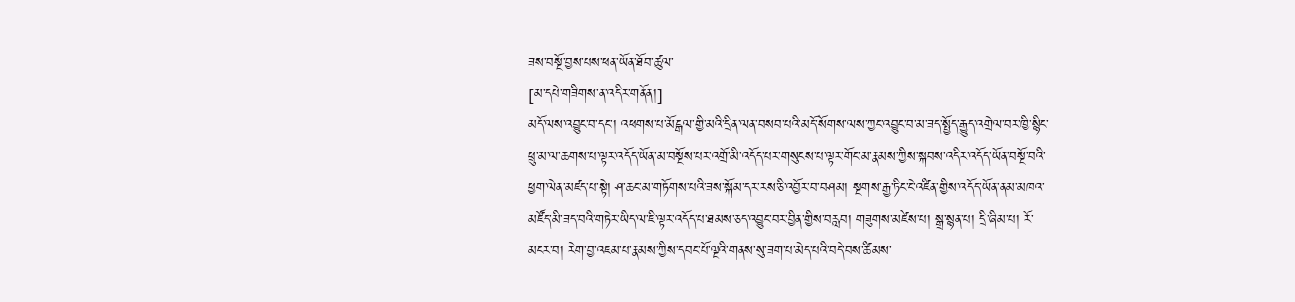ཟས་བསྔོ་བྱས་པས་ཕན་ཡོན་ཐོབ་ཚུལ་
[མ་དཔེ་གཟིགས་ན་འདིར་གནོན།]
མདོ་ལས་འབྱུང་བ་དང་། འཕགས་པ་མོངྒལ་གྱི་མའི་དྲིན་ལན་བསབ་པའི་མདོ་སོགས་ལས་ཀྱང་འབྱུང་བ་མ་ཟད་སྤྱོད་རྒྱུད་འགྲེལ་བར་ཁྱི་སྙིང་ཕྲུ་མ་ལ་ཆགས་པ་ལྟར་འདོད་ཡོན་མ་བསྔོས་པར་འགྲོ་མི་འདོད་པར་གསུངས་པ་ལྟར་གོང་མ་རྣམས་ཀྱིས་སྐབས་འདིར་འདོད་ཡོན་བསྔོ་བའི་ཕྱག་ལེན་མཛད་པ་སྟེ། ཤ་ཆང་མ་གཏོགས་པའི་ཟས་སྐོམ་དར་རས་ཅི་འབྱོར་བ་བཤམ། སྔགས་རྒྱ་ཏིང་ངེ་འཛིན་གྱིས་འདོད་ཡོན་ནམ་མཁའ་མཛོད་མི་ཟད་བའི་གཏེར་ཡིད་ལ་ཇི་ལྟར་འདོད་པ་ཐམས་ཅད་འབྱུང་བར་བྱིན་གྱིས་བརླབ། གཟུགས་མཛེས་པ། སྒྲ་སྙན་པ། དྲི་ཞིམ་པ། རོ་མངར་བ། རེག་བྱ་འཇམ་པ་རྣམས་ཀྱིས་དབང་པོ་ལྔའི་གནས་སུ་ཟག་པ་མེད་པའི་བདེ་བས་ཚིམས་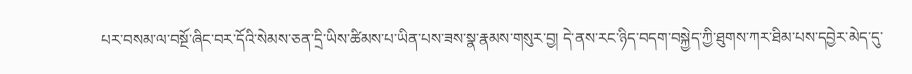པར་བསམ་ལ་བསྔོ་ཞིང་བར་དོའི་སེམས་ཅན་དྲི་ཡིས་ཚིམས་པ་ཡིན་པས་ཟས་སྣ་རྣམས་གསུར་བྱ། དེ་ནས་རང་ཉིད་བདག་བསྐྱེད་ཀྱི་ཐུགས་ཀར་ཐིམ་པས་དབྱེར་མེད་དུ་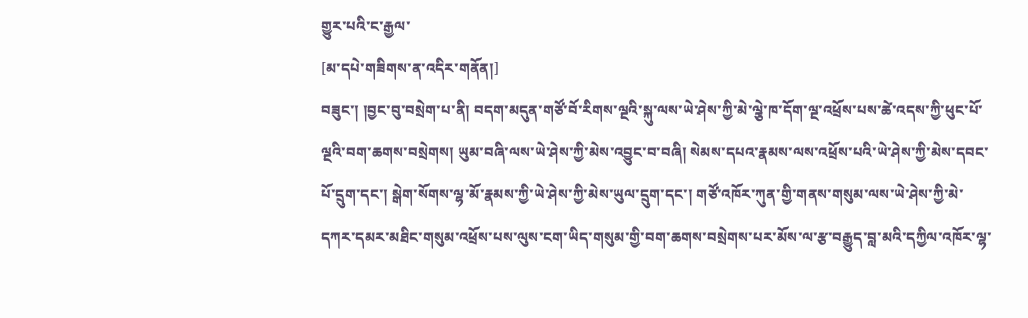གྱུར་པའི་ང་རྒྱལ་
[མ་དཔེ་གཟིགས་ན་འདིར་གནོན།]
བཟུང་། །བྱང་བུ་བསྲེག་པ་ནི། བདག་མདུན་གཙོ་བོ་རིགས་ལྔའི་སྐུ་ལས་ཡེ་ཤེས་ཀྱི་མེ་ལྕེ་ཁ་དོག་ལྔ་འཕྲོས་པས་ཚེ་འདས་ཀྱི་ཕུང་པོ་ལྔའི་བག་ཆགས་བསྲེགས། ཡུམ་བཞི་ལས་ཡེ་ཤེས་ཀྱི་མེས་འབྱུང་བ་བཞི། སེམས་དཔའ་རྣམས་ལས་འཕྲོས་པའི་ཡེ་ཤེས་ཀྱི་མེས་དབང་པོ་དྲུག་དང་། སྒེག་སོགས་ལྷ་མོ་རྣམས་ཀྱི་ཡེ་ཤེས་ཀྱི་མེས་ཡུལ་དྲུག་དང་། གཙོ་འཁོར་ཀུན་གྱི་གནས་གསུམ་ལས་ཡེ་ཤེས་ཀྱི་མེ་དཀར་དམར་མཐིང་གསུམ་འཕྲོས་པས་ལུས་ངག་ཡིད་གསུམ་གྱི་བག་ཆགས་བསྲེགས་པར་མོས་ལ་རྩ་བརྒྱུད་བླ་མའི་དཀྱིལ་འཁོར་ལྷ་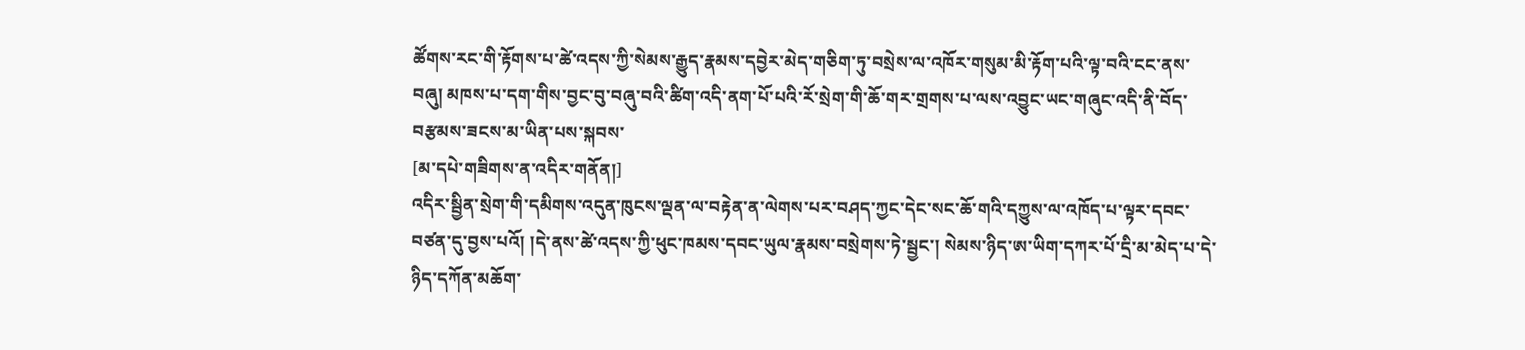ཚོགས་རང་གི་རྟོགས་པ་ཚེ་འདས་ཀྱི་སེམས་རྒྱུད་རྣམས་དབྱེར་མེད་གཅིག་ཏུ་བསྲེས་ལ་འཁོར་གསུམ་མི་རྟོག་པའི་ལྟ་བའི་ངང་ནས་བཞུ། མཁས་པ་དག་གིས་བྱང་བུ་བཞུ་བའི་ཚིག་འདི་ནག་པོ་པའི་རོ་སྲེག་གི་ཆོ་གར་གྲགས་པ་ལས་འབྱུང་ཡང་གཞུང་འདི་ནི་བོད་བརྩམས་ཟངས་མ་ཡིན་པས་སྐབས་
[མ་དཔེ་གཟིགས་ན་འདིར་གནོན།]
འདིར་སྦྱིན་སྲེག་གི་དམིགས་འདུན་ཁུངས་ལྡན་ལ་བརྟེན་ན་ལེགས་པར་བཤད་ཀྱང་དེང་སང་ཆོ་གའི་དཀྱུས་ལ་འཁོད་པ་ལྟར་དབང་བཙན་དུ་བྱས་པའོ། །དེ་ནས་ཚེ་འདས་ཀྱི་ཕུང་ཁམས་དབང་ཡུལ་རྣམས་བསྲེགས་ཏེ་སྦྱང་། སེམས་ཉིད་ཨ་ཡིག་དཀར་པོ་དྲི་མ་མེད་པ་དེ་ཉིད་དཀོན་མཆོག་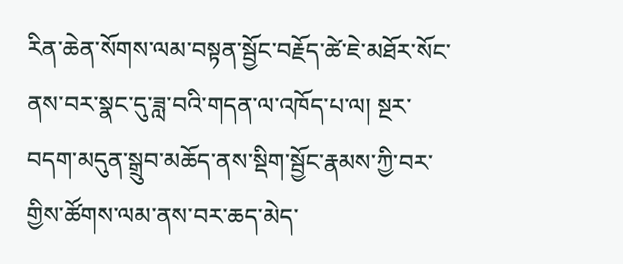རིན་ཆེན་སོགས་ལམ་བསྟན་སྦྱོང་བརྗོད་ཚེ་ཇེ་མཐོར་སོང་ནས་བར་སྣང་དུ་ཟླ་བའི་གདན་ལ་འཁོད་པ་ལ། སྔར་བདག་མདུན་སྒྲུབ་མཆོད་ནས་སྡིག་སྦྱོང་རྣམས་ཀྱི་བར་གྱིས་ཚོགས་ལམ་ནས་བར་ཆད་མེད་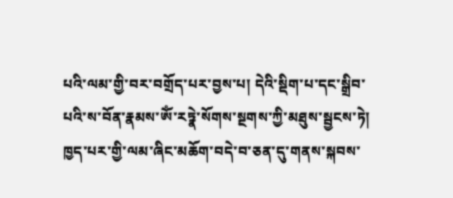པའི་ལམ་གྱི་བར་བགྲོད་པར་བྱས་པ། དེའི་སྡིག་པ་དང་སྒྲིབ་པའི་ས་བོན་རྣམས་ཨོཾ་རཏྣེ་སོགས་སྔགས་ཀྱི་མཐུས་སྦྱངས་ཏེ། ཁྱད་པར་གྱི་ལམ་ཞིང་མཆོག་བདེ་བ་ཅན་དུ་གནས་སྐབས་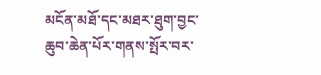མངོན་མཐོ་དང་མཐར་ཐུག་བྱང་ཆུབ་ཆེན་པོར་གནས་སྤོར་བར་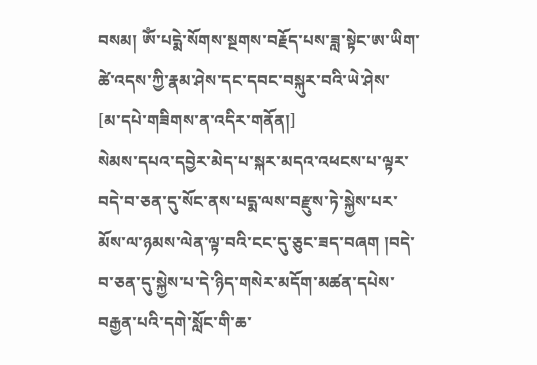བསམ། ཨོཾ་པདྨེ་སོགས་སྔགས་བརྗོད་པས་ཟླ་སྟེང་ཨ་ཡིག་ཚེ་འདས་ཀྱི་རྣམ་ཤེས་དང་དབང་བསྐུར་བའི་ཡེ་ཤེས་
[མ་དཔེ་གཟིགས་ན་འདིར་གནོན།]
སེམས་དཔའ་དབྱེར་མེད་པ་སྐར་མདའ་འཕངས་པ་ལྟར་བདེ་བ་ཅན་དུ་སོང་ནས་པདྨ་ལས་བརྫུས་ཏེ་སྐྱེས་པར་མོས་ལ་ཉམས་ལེན་ལྟ་བའི་ངང་དུ་ཅུང་ཟད་བཞག །བདེ་བ་ཅན་དུ་སྐྱེས་པ་དེ་ཉིད་གསེར་མདོག་མཚན་དཔེས་བརྒྱན་པའི་དགེ་སློང་གི་ཆ་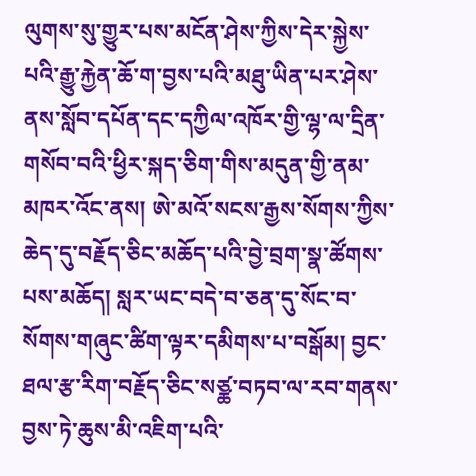ལུགས་སུ་གྱུར་པས་མངོན་ཤེས་ཀྱིས་དེར་སྐྱེས་པའི་རྒྱུ་རྐྱེན་ཆོ་ག་བྱས་པའི་མཐུ་ཡིན་པར་ཤེས་ནས་སློབ་དཔོན་དང་དཀྱིལ་འཁོར་གྱི་ལྷ་ལ་དྲིན་གསོབ་བའི་ཕྱིར་སྐད་ཅིག་གིས་མདུན་གྱི་ནམ་མཁར་འོང་ནས། ཨེ་མའོ་སངས་རྒྱས་སོགས་ཀྱིས་ཆེད་དུ་བརྗོད་ཅིང་མཆོད་པའི་བྱེ་བྲག་སྣ་ཚོགས་པས་མཆོད། སླར་ཡང་བདེ་བ་ཅན་དུ་སོང་བ་སོགས་གཞུང་ཚིག་ལྟར་དམིགས་པ་བསྒོམ། བྱང་ཐལ་རྩ་རིག་བརྗོད་ཅིང་སཙྪ་བཏབ་ལ་རབ་གནས་བྱས་ཏེ་ཆུས་མི་འཇིག་པའི་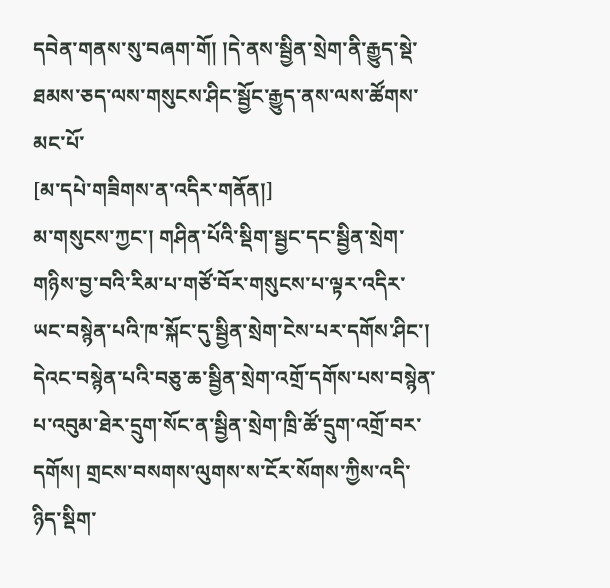དབེན་གནས་སུ་བཞག་གོ། །དེ་ནས་སྦྱིན་སྲེག་ནི་རྒྱུད་སྡེ་ཐམས་ཅད་ལས་གསུངས་ཤིང་སྦྱོང་རྒྱུད་ནས་ལས་ཚོགས་མང་པོ་
[མ་དཔེ་གཟིགས་ན་འདིར་གནོན།]
མ་གསུངས་ཀྱང་། གཤིན་པོའི་སྡིག་སྦྱང་དང་སྦྱིན་སྲེག་གཉིས་བྱ་བའི་རིམ་པ་གཙོ་བོར་གསུངས་པ་ལྟར་འདིར་ཡང་བསྙེན་པའི་ཁ་སྐོང་དུ་སྦྱིན་སྲེག་ངེས་པར་དགོས་ཤིང་། དེའང་བསྙེན་པའི་བཅུ་ཆ་སྦྱིན་སྲེག་འགྲོ་དགོས་པས་བསྙེན་པ་འབུམ་ཐེར་དྲུག་སོང་ན་སྦྱིན་སྲེག་ཁྲི་ཚོ་དྲུག་འགྲོ་བར་དགོས། གྲངས་བསགས་ལུགས་ས་ངོར་སོགས་ཀྱིས་འདི་ཉིད་སྡིག་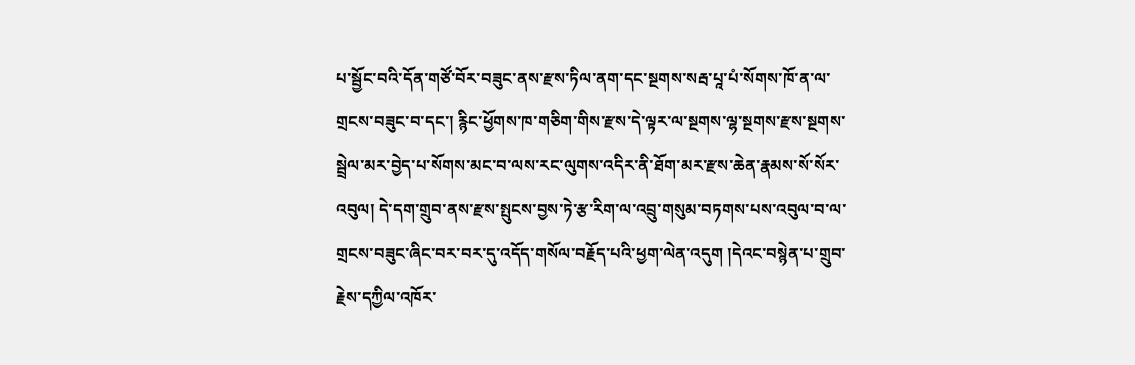པ་སྦྱོང་བའི་དོན་གཙོ་བོར་བཟུང་ནས་རྫས་ཏིལ་ནག་དང་སྔགས་སརྦ་པཱ་པཾ་སོགས་ཁོ་ན་ལ་གྲངས་བཟུང་བ་དང་། རྙིང་ཕྱོགས་ཁ་གཅིག་གིས་རྫས་དེ་ལྟར་ལ་སྔགས་ལྷ་སྔགས་རྫས་སྔགས་སྦྲེལ་མར་བྱེད་པ་སོགས་མང་བ་ལས་རང་ལུགས་འདིར་ནི་ཐོག་མར་རྫས་ཆེན་རྣམས་སོ་སོར་འབུལ། དེ་དག་གྲུབ་ནས་རྫས་སྤུངས་བྱས་ཏེ་རྩ་རིག་ལ་འབྲུ་གསུམ་བཏགས་པས་འབུལ་བ་ལ་གྲངས་བཟུང་ཞིང་བར་བར་དུ་འདོད་གསོལ་བརྗོད་པའི་ཕྱག་ལེན་འདུག །དེའང་བསྙེན་པ་གྲུབ་རྗེས་དཀྱིལ་འཁོར་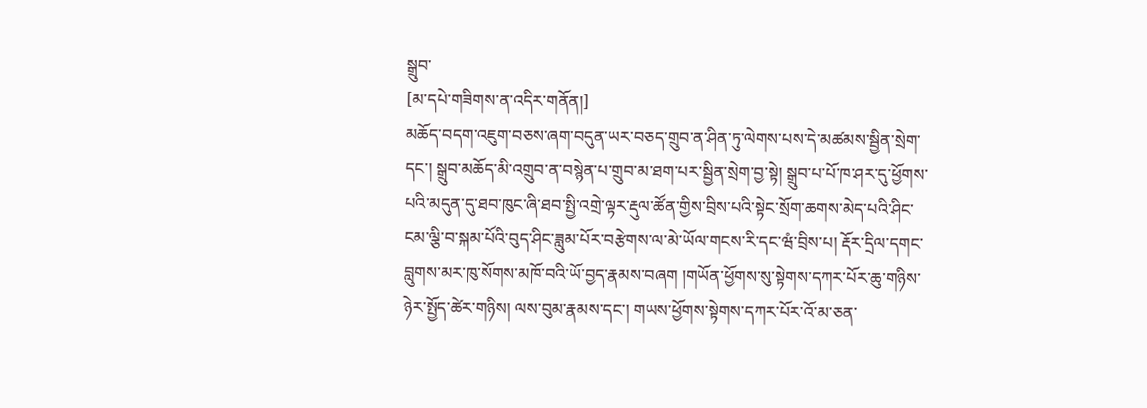སྒྲུབ་
[མ་དཔེ་གཟིགས་ན་འདིར་གནོན།]
མཆོད་བདག་འཇུག་བཅས་ཞག་བདུན་ཡར་བཅད་གྲུབ་ན་ཤིན་ཏུ་ལེགས་པས་དེ་མཚམས་སྦྱིན་སྲེག་དང་། སྒྲུབ་མཆོད་མི་འགྲུབ་ན་བསྙེན་པ་གྲུབ་མ་ཐག་པར་སྦྱིན་སྲེག་བྱ་སྟེ། སྒྲུབ་པ་པོ་ཁ་ཤར་དུ་ཕྱོགས་པའི་མདུན་དུ་ཐབ་ཁུང་ཞི་ཐབ་སྤྱི་འགྲེ་ལྟར་རྡུལ་ཚོན་གྱིས་བྲིས་པའི་སྟེང་སྲོག་ཆགས་མེད་པའི་ཤིང་ངམ་ལྕི་བ་སྐམ་པོའི་བུད་ཤིང་ཟླུམ་པོར་བརྩེགས་ལ་མེ་ཡོལ་གངས་རི་དང་ཝཾ་བྲིས་པ། རྡོར་དྲིལ་དགང་བླུགས་མར་ཁུ་སོགས་མཁོ་བའི་ཡོ་བྱད་རྣམས་བཞག །གཡོན་ཕྱོགས་སུ་སྟེགས་དཀར་པོར་ཆུ་གཉིས་ཉེར་སྤྱོད་ཚེར་གཉིས། ལས་བུམ་རྣམས་དང་། གཡས་ཕྱོགས་སྟེགས་དཀར་པོར་འོ་མ་ཅན་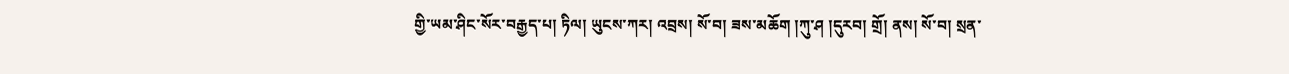གྱི་ཡམ་ཤིང་སོར་བརྒྱད་པ། ཏིལ། ཡུངས་ཀར། འབྲས། སོ་བ། ཟས་མཆོག །ཀུ་ཤ །དུརབ། གྲོ། ནས། སོ་བ། སྲན་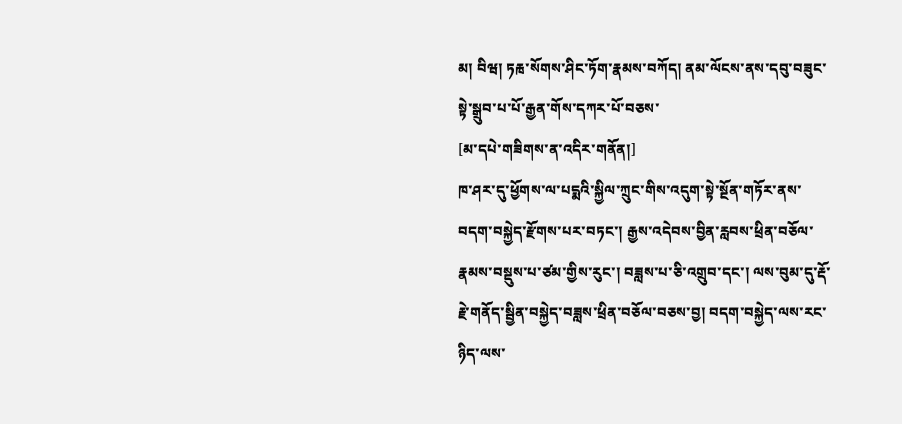མ། བིཝ། ཏརྑ་སོགས་ཤིང་ཏོག་རྣམས་བཀོད། ནམ་ལོངས་ནས་དབུ་བཟུང་སྟེ་སྒྲུབ་པ་པོ་རྒྱན་གོས་དཀར་པོ་བཅས་
[མ་དཔེ་གཟིགས་ན་འདིར་གནོན།]
ཁ་ཤར་དུ་ཕྱོགས་ལ་པདྨའི་སྐྱིལ་ཀྲུང་གིས་འདུག་སྟེ་སྔོན་གཏོར་ནས་བདག་བསྐྱེད་རྫོགས་པར་བཏང་། རྒྱས་འདེབས་བྱིན་རླབས་ཕྲིན་བཅོལ་རྣམས་བསྡུས་པ་ཙམ་གྱིས་རུང་། བཟླས་པ་ཅི་འགྲུབ་དང་། ལས་བུམ་དུ་རྡོ་རྗེ་གནོད་སྦྱིན་བསྐྱེད་བཟླས་ཕྲིན་བཅོལ་བཅས་བྱ། བདག་བསྐྱེད་ལས་རང་ཉིད་ལས་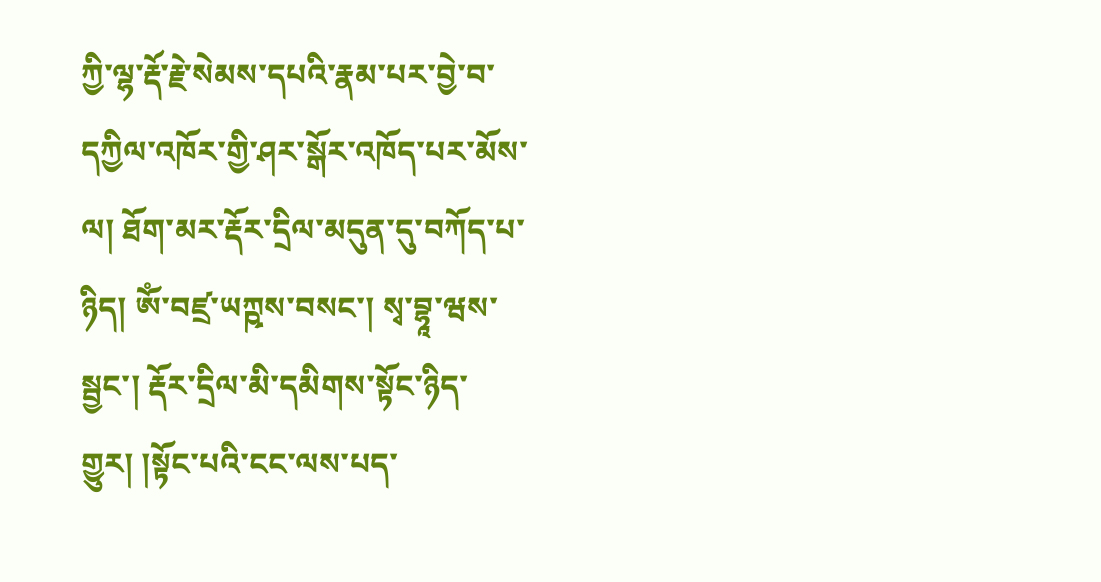ཀྱི་ལྷ་རྡོ་རྗེ་སེམས་དཔའི་རྣམ་པར་བྱེ་བ་དཀྱིལ་འཁོར་གྱི་ཤར་སྒོར་འཁོད་པར་མོས་ལ། ཐོག་མར་རྡོར་དྲིལ་མདུན་དུ་བཀོད་པ་ཉིད། ཨོཾ་བཛྲ་ཡཀྵས་བསང་། སྭ་བྷཱ་ཝས་སྦྱང་། རྡོར་དྲིལ་མི་དམིགས་སྟོང་ཉིད་གྱུར། །སྟོང་པའི་ངང་ལས་པད་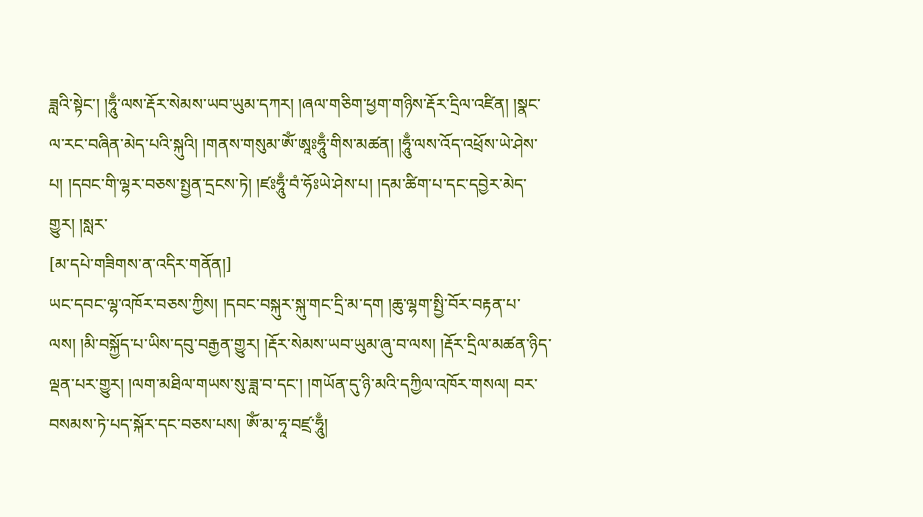ཟླའི་སྟེང་། །ཧཱུྃ་ལས་རྡོར་སེམས་ཡབ་ཡུམ་དཀར། །ཞལ་གཅིག་ཕྱག་གཉིས་རྡོར་དྲིལ་འཛིན། །སྣང་ལ་རང་བཞིན་མེད་པའི་སྐུའི། །གནས་གསུམ་ཨོཾ་ཨཱཿཧཱུྃ་གིས་མཚན། །ཧཱུྃ་ལས་འོད་འཕྲོས་ཡེ་ཤེས་པ། །དབང་གི་ལྷར་བཅས་སྤྱན་དྲངས་ཏེ། །ཛཿཧཱུྃ་བཾ་ཧོཿཡེ་ཤེས་པ། །དམ་ཚིག་པ་དང་དབྱེར་མེད་གྱུར། །སླར་
[མ་དཔེ་གཟིགས་ན་འདིར་གནོན།]
ཡང་དབང་ལྷ་འཁོར་བཅས་ཀྱིས། །དབང་བསྐུར་སྐུ་གང་དྲི་མ་དག །ཆུ་ལྷག་སྤྱི་བོར་བརྟན་པ་ལས། །མི་བསྐྱོད་པ་ཡིས་དབུ་བརྒྱན་གྱུར། །རྡོར་སེམས་ཡབ་ཡུམ་ཞུ་བ་ལས། །རྡོར་དྲིལ་མཚན་ཉིད་ལྡན་པར་གྱུར། །ལག་མཐིལ་གཡས་སུ་ཟླ་བ་དང་། །གཡོན་དུ་ཉི་མའི་དཀྱིལ་འཁོར་གསལ། བར་བསམས་ཏེ་པད་སྐོར་དང་བཅས་པས། ཨོཾ་མ་ཧཱ་བཛྲ་ཧཱུྃ།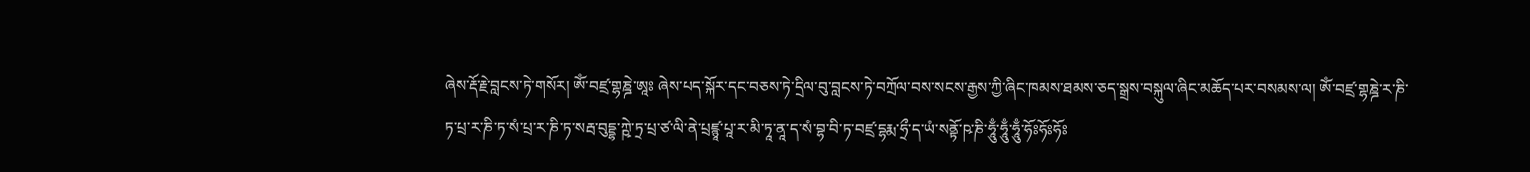ཞེས་རྡོ་རྗེ་བླངས་ཏེ་གསོར། ཨོཾ་བཛྲ་གྷཎྜེ་ཨཱཿ ཞེས་པད་སྐོར་དང་བཅས་ཏེ་དྲིལ་བུ་བླངས་ཏེ་བཀྲོལ་བས་སངས་རྒྱས་ཀྱི་ཞིང་ཁམས་ཐམས་ཅད་སྒྲས་བསྐུལ་ཞིང་མཆོད་པར་བསམས་ལ། ཨོཾ་བཛྲ་གྷཎྜེ་ར་ཎི་ཏ་པྲ་ར་ཎི་ཏ་སཾ་པྲ་ར་ཎི་ཏ་སརྦ་བུདྡྷ་ཀྵེ་ཏྲ་པྲ་ཙ་ལི་ནེ་པྲཛྙཱ་པཱ་ར་མི་ཏཱ་ནཱ་ད་སཾ་བྷ་བི་ཏ་བཛྲ་དྷརྨ་ཧྲྀ་ད་ཡཾ་སནྟོ་ཥ་ཎི་ཧཱུྃ་ཧཱུྃ་ཧཱུྃ་ཧོཿཧོཿཧོཿ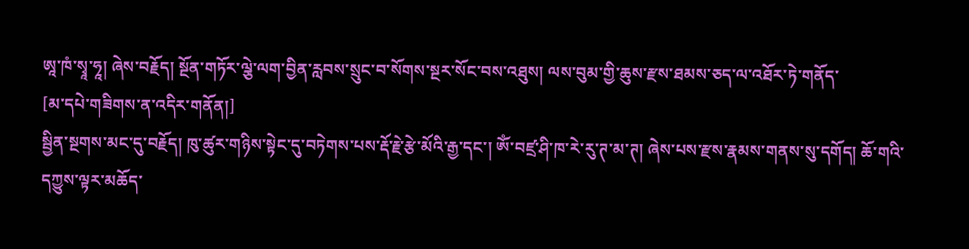ཨཱ་ཁཾ་སྭཱ་ཧཱ། ཞེས་བརྗོད། སྔོན་གཏོར་ལྕེ་ལག་བྱིན་རླབས་སྲུང་བ་སོགས་སྔར་སོང་བས་འཐུས། ལས་བུམ་གྱི་ཆུས་རྫས་ཐམས་ཅད་ལ་འཐོར་ཏེ་གནོད་
[མ་དཔེ་གཟིགས་ན་འདིར་གནོན།]
སྦྱིན་སྔགས་མང་དུ་བརྗོད། ཁུ་ཚུར་གཉིས་སྟེང་དུ་བཏེགས་པས་རྡོ་རྗེ་རྩེ་མོའི་རྒྱ་དང་། ཨོཾ་བཛྲ་ཤི་ཁ་རེ་རུ་ཊ་མ་ཊ། ཞེས་པས་རྫས་རྣམས་གནས་སུ་དགོད། ཆོ་གའི་དཀྱུས་ལྟར་མཆོད་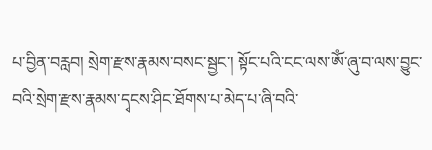པ་བྱིན་བརླབ། སྲེག་རྫས་རྣམས་བསང་སྦྱང་། སྟོང་པའི་ངང་ལས་ཨོཾ་ཞུ་བ་ལས་བྱུང་བའི་སྲེག་རྫས་རྣམས་དྭངས་ཤིང་ཐོགས་པ་མེད་པ་ཞི་བའི་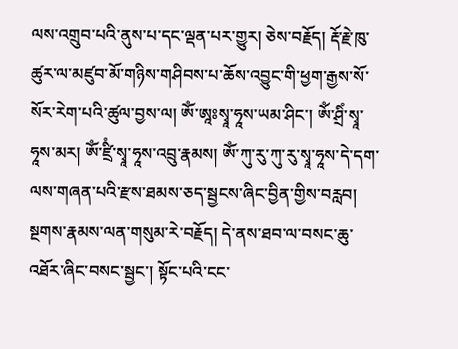ལས་འགྲུབ་པའི་ནུས་པ་དང་ལྡན་པར་གྱུར། ཅེས་བརྗོད། རྡོ་རྗེ་ཁུ་ཚུར་ལ་མཛུབ་མོ་གཉིས་གཤིབས་པ་ཆོས་འབྱུང་གི་ཕྱག་རྒྱས་སོ་སོར་རེག་པའི་ཚུལ་བྱས་ལ། ཨོཾ་ཨཱཿསྭཱ་ཧཱས་ཡམ་ཤིང་། ཨོཾ་ཤྲིཾ་སྭཱ་ཧཱས་མར། ཨོཾ་ཛྲིཾ་སྭཱ་ཧཱས་འབྲུ་རྣམས། ཨོཾ་ཀུ་རུ་ཀུ་རུ་སྭཱ་ཧཱས་དེ་དག་ལས་གཞན་པའི་རྫས་ཐམས་ཅད་སྦྱངས་ཞིང་བྱིན་གྱིས་བརླབ། སྔགས་རྣམས་ལན་གསུམ་རེ་བརྗོད། དེ་ནས་ཐབ་ལ་བསང་ཆུ་འཐོར་ཞིང་བསང་སྦྱང་། སྟོང་པའི་ངང་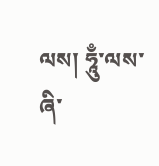ལས། ཧཱུྃ་ལས་ཞི་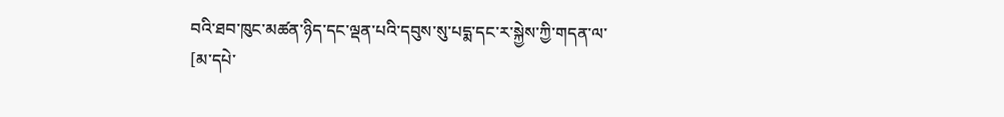བའི་ཐབ་ཁུང་མཚན་ཉིད་དང་ལྡན་པའི་དབུས་སུ་པདྨ་དང་ར་སྐྱེས་ཀྱི་གདན་ལ་
[མ་དཔེ་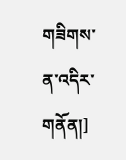གཟིགས་ན་འདིར་གནོན།]